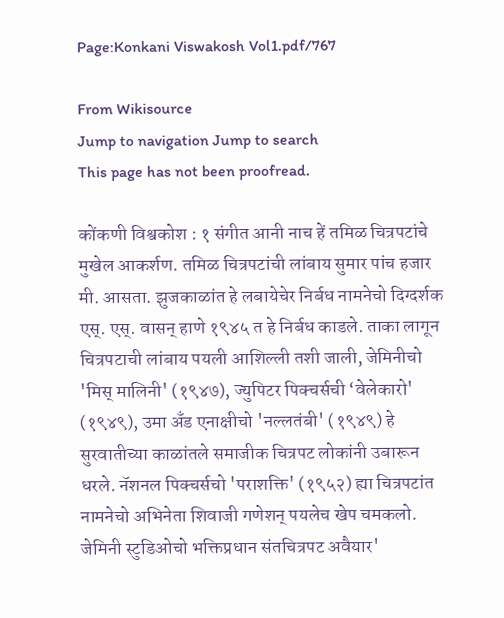Page:Konkani Viswakosh Vol1.pdf/767

From Wikisource
Jump to navigation Jump to search
This page has not been proofread.

कोंकणी विश्वकोश : १ संगीत आनी नाच हें तमिळ चित्रपटांचे मुखेल आकर्शण. तमिळ चित्रपटांची लांबाय सुमार पांच हजार मी. आसता. झुजकाळांत हे लबायेचेर निर्बध नामनेचो दिग्दर्शक एस्. एस्. वासन् हाणे १९४५ त हे निर्बध काडले. ताका लागून चित्रपटाची लांबाय पयली आशिल्ली तशी जाली, जेमिनीचो 'मिस् मालिनी' (१९४७), ज्युपिटर पिक्चर्सची ‘वेलेकारो' (१९४९), उमा अँड एनाक्षीचो 'नल्लतंबी' (१९४९) हे सुरवातीच्या काळांतले समाजीक चित्रपट लोकांनी उबारून धरले. नॅशनल पिक्चर्सचो 'पराशक्ति' (१९५२) ह्या चित्रपटांत नामनेचो अभिनेता शिवाजी गणेशन् पयलेच खेप चमकलो. जेमिनी स्टुडिओचो भक्तिप्रधान संतचित्रपट अवैयार'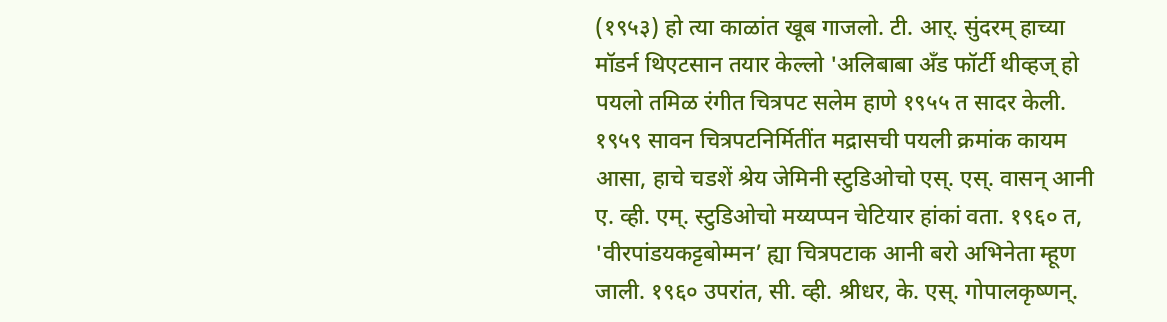(१९५३) हो त्या काळांत खूब गाजलो. टी. आर्. सुंदरम् हाच्या मॉडर्न थिएटसान तयार केल्लो 'अलिबाबा अँड फॉर्टी थीव्हज् हो पयलो तमिळ रंगीत चित्रपट सलेम हाणे १९५५ त सादर केली. १९५९ सावन चित्रपटनिर्मितींत मद्रासची पयली क्रमांक कायम आसा, हाचे चडशें श्रेय जेमिनी स्टुडिओचो एस्. एस्. वासन् आनी ए. व्ही. एम्. स्टुडिओचो मय्यप्पन चेटियार हांकां वता. १९६० त, 'वीरपांडयकट्टबोम्मन’ ह्या चित्रपटाक आनी बरो अभिनेता म्हूण जाली. १९६० उपरांत, सी. व्ही. श्रीधर, के. एस्. गोपालकृष्णन्.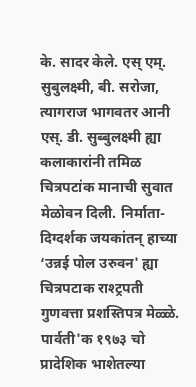के. सादर केले. एस् एम्. सुबुलक्ष्मी, बी. सरोजा, त्यागराज भागवतर आनी एस्. डी. सुब्बुलक्ष्मी ह्या कलाकारांनी तमिळ चित्रपटांक मानाची सुवात मेळोवन दिली. निर्माता-दिग्दर्शक जयकांतन् हाच्या ‘उन्नई पोल उरुवन' ह्या चित्रपटाक राश्ट्रपती गुणवत्ता प्रशस्तिपत्र मेळ्ळे. पार्वती'क १९७३ चो प्रादेशिक भाशेतल्या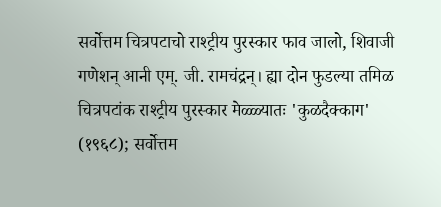सर्वोत्तम चित्रपटाचो राश्ट्रीय पुरस्कार फाव जालो, शिवाजी गणेशन् आनी एम्. जी. रामचंद्रन्। ह्या दोन फुडल्या तमिळ चित्रपटांक राश्ट्रीय पुरस्कार मेळ्ळ्यातः 'कुळदैक्काग' (१९६८); सर्वोत्तम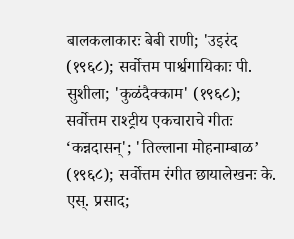बालकलाकारः बेबी राणी; 'उइरंद (१९६८); सर्वोत्तम पार्श्वगायिकाः पी. सुशीला; 'कुळंदैक्काम' (१९६८); सर्वोत्तम राश्ट्रीय एकचाराचे गीतः ‘कन्नदासन्'; 'तिल्लाना मोहनाम्बाळ’ (१९६८); सर्वोत्तम रंगीत छायालेखनः के. एस्. प्रसाद;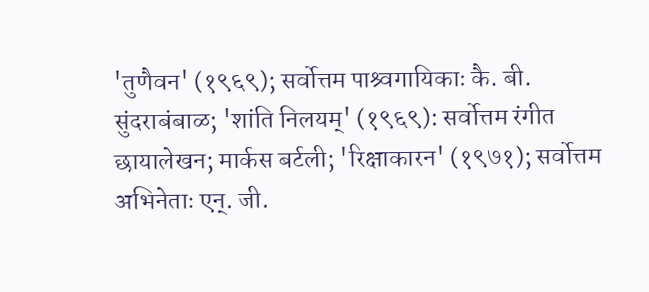'तुणैवन' (१९६९); सर्वोत्तम पाश्र्वगायिकाः कै. बी. सुंदराबंबाळ; 'शांति निलयम्' (१९६९): सर्वोत्तम रंगीत छायालेखन; मार्कस बर्टली; 'रिक्षाकारन' (१९७१); सर्वोत्तम अभिनेताः एन्. जी.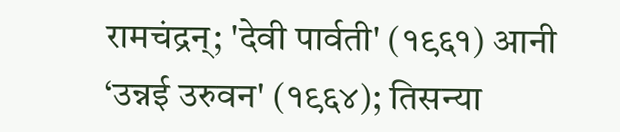रामचंद्रन्; 'देवी पार्वती' (१९६१) आनी ‘उन्नई उरुवन' (१९६४); तिसन्या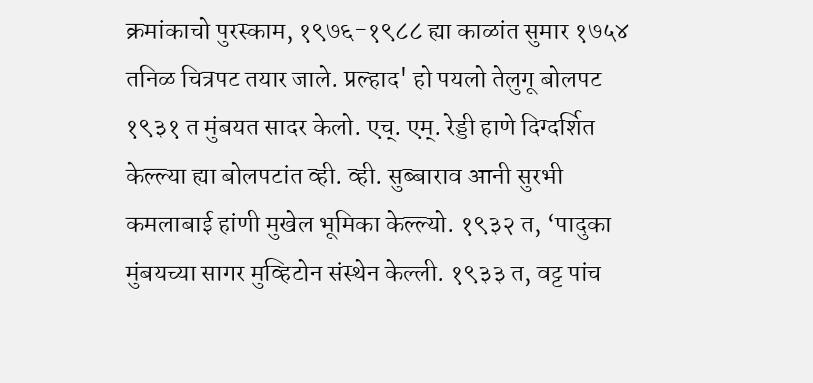क्रमांकाचो पुरस्काम, १९७६-१९८८ ह्या काळांत सुमार १७५४ तनिळ चित्रपट तयार जाले. प्रल्हाद' हो पयलो तेलुगू बोलपट १९३१ त मुंबयत सादर केलो. एच्. एम्. रेड्डी हाणे दिग्दर्शित केल्ल्या ह्या बोलपटांत व्ही. व्ही. सुब्बाराव आनी सुरभी कमलाबाई हांणी मुखेल भूमिका केल्ल्यो. १९३२ त, ‘पादुका मुंबयच्या सागर मुव्हिटोन संस्थेन केल्ली. १९३३ त, वट्ट पांच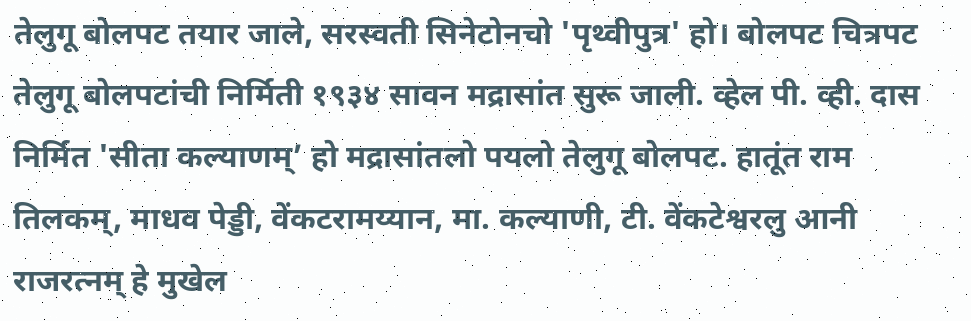तेलुगू बोलपट तयार जाले, सरस्वती सिनेटोनचो 'पृथ्वीपुत्र' हो। बोलपट चित्रपट तेलुगू बोलपटांची निर्मिती १९३४ सावन मद्रासांत सुरू जाली. व्हेल पी. व्ही. दास निर्मित 'सीता कल्याणम्’ हो मद्रासांतलो पयलो तेलुगू बोलपट. हातूंत राम तिलकम्, माधव पेड्डी, वेंकटरामय्यान, मा. कल्याणी, टी. वेंकटेश्वरलु आनी राजरत्नम् हे मुखेल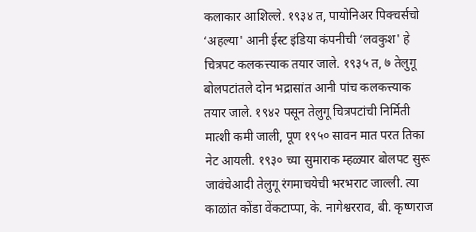कलाकार आशिल्ले. १९३४ त, पायोनिअर पिक्चर्सचो ‘अहल्या' आनी ईस्ट इंडिया कंपनीची ‘लवकुश' हे चित्रपट कलकत्त्याक तयार जाले. १९३५ त, ७ तेलुगू बोलपटांतले दोन भद्रासांत आनी पांच कलकत्त्याक तयार जाले. १९४२ पसून तेलुगू चित्रपटांची निर्मिती मात्शी कमी जाली, पूण १९५० सावन मात परत तिका नेट आयली. १९३० च्या सुमाराक म्हळ्यार बोलपट सुरू जावंचेआदी तेलुगू रंगमाचयेची भरभराट जाल्ली. त्या काळांत कोंडा वेंकटाप्पा, के. नागेश्वरराव, बी. कृष्णराज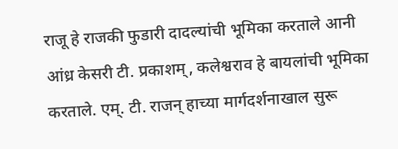राजू हे राजकी फुडारी दादल्यांची भूमिका करताले आनी आंध्र केसरी टी. प्रकाशम्, कलेश्वराव हे बायलांची भूमिका करताले. एम्. टी. राजन् हाच्या मार्गदर्शनाखाल सुरू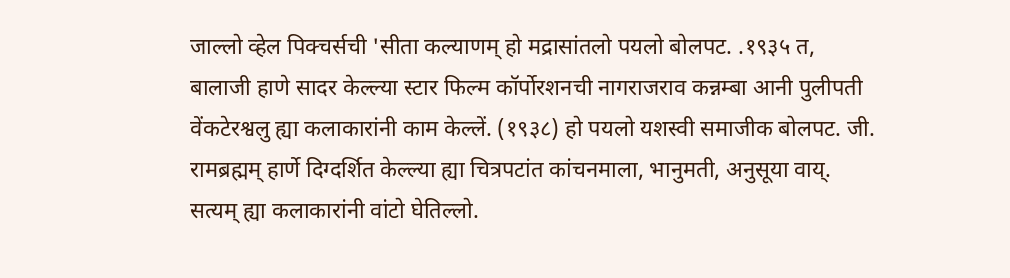जाल्लो व्हेल पिक्चर्सची 'सीता कल्याणम् हो मद्रासांतलो पयलो बोलपट. .१९३५ त, बालाजी हाणे सादर केल्ल्या स्टार फिल्म कॉर्पोरशनची नागराजराव कन्नम्बा आनी पुलीपती वेंकटेरश्वलु ह्या कलाकारांनी काम केल्लें. (१९३८) हो पयलो यशस्वी समाजीक बोलपट. जी. रामब्रह्मम् हार्णे दिग्दर्शित केल्ल्या ह्या चित्रपटांत कांचनमाला, भानुमती, अनुसूया वाय्. सत्यम् ह्या कलाकारांनी वांटो घेतिल्लो.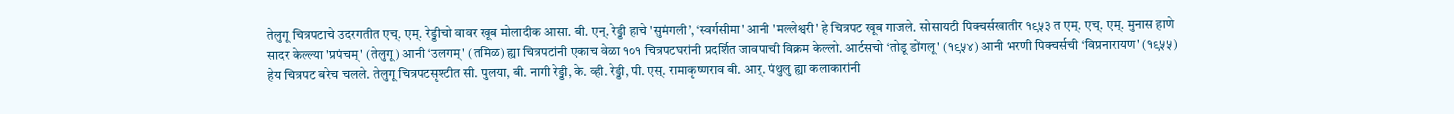तेलुगू चित्रपटाचे उदरगतीत एच्. एम्. रेड्डीचो वावर खूब मोलादीक आसा. बी. एन्. रेड्डी हाचे 'सुमंगली’, ‘स्वर्गसीमा' आनी 'मल्लेश्वरी' हे चित्रपट खूब गाजले. सोसायटी पिक्चर्सखातीर १९५३ त एम्. एच्. एम्. मुनास हाणे सादर केल्ल्या 'प्रपंचम्' (तेलुगू) आनी ‘उलगम्' (तमिळ) ह्या चित्रपटांनी एकाच वेळा १०१ चित्रपटघरांनी प्रदर्शित जावपाची विक्रम केल्लो. आर्टसचो ‘तोडू डोंगलू' (१९५४) आनी भरणी पिक्चर्सची ‘विप्रनारायण' (१९५५) हेय चित्रपट बरेच चलले. तेलुगू चित्रपटसृश्टीत सी. पुलया, बी. नागी रेड्डी, के. व्ही. रेड्डी, पी. एस्. रामाकृष्णराव बी. आर्. पंथुलु ह्या कलाकारांनी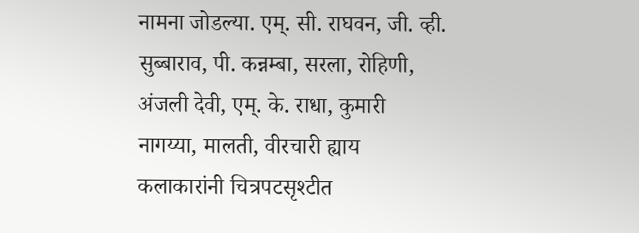नामना जोडल्या. एम्. सी. राघवन, जी. व्ही. सुब्बाराव, पी. कन्नम्बा, सरला, रोहिणी, अंजली देवी, एम्. के. राधा, कुमारी नागय्या, मालती, वीरचारी ह्याय कलाकारांनी चित्रपटसृश्टीत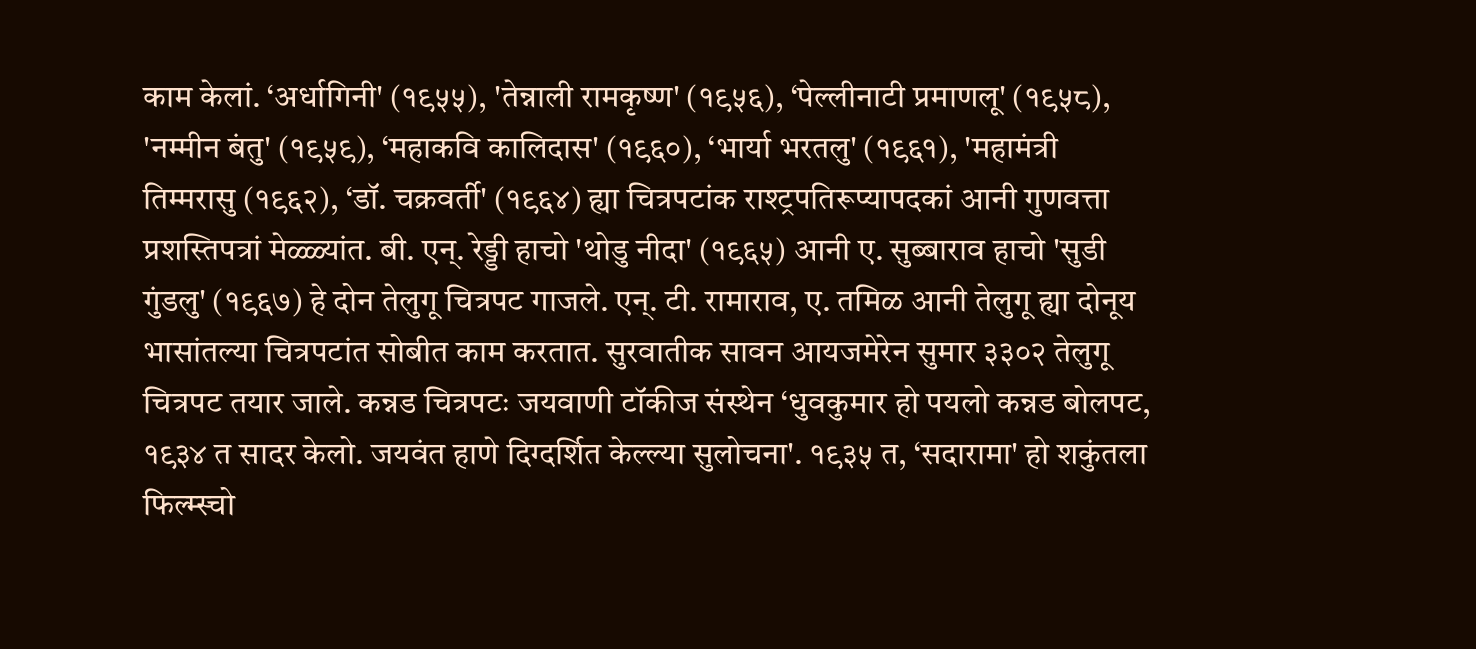काम केलां. ‘अर्धागिनी' (१९५५), 'तेन्नाली रामकृष्ण' (१९५६), ‘पेल्लीनाटी प्रमाणलू' (१९५८), 'नम्मीन बंतु' (१९५९), ‘महाकवि कालिदास' (१९६०), ‘भार्या भरतलु' (१९६१), 'महामंत्री तिम्मरासु (१९६२), ‘डॉ. चक्रवर्ती' (१९६४) ह्या चित्रपटांक राश्ट्रपतिरूप्यापदकां आनी गुणवत्ता प्रशस्तिपत्रां मेळ्ळ्यांत. बी. एन्. रेड्डी हाचो 'थोडु नीदा' (१९६५) आनी ए. सुब्बाराव हाचो 'सुडी गुंडलु' (१९६७) हे दोन तेलुगू चित्रपट गाजले. एन्. टी. रामाराव, ए. तमिळ आनी तेलुगू ह्या दोनूय भासांतल्या चित्रपटांत सोबीत काम करतात. सुरवातीक सावन आयजमेरेन सुमार ३३०२ तेलुगू चित्रपट तयार जाले. कन्नड चित्रपटः जयवाणी टॉकीज संस्थेन ‘धुवकुमार हो पयलो कन्नड बोलपट, १९३४ त सादर केलो. जयवंत हाणे दिग्दर्शित केल्ल्या सुलोचना'. १९३५ त, ‘सदारामा' हो शकुंतला फिल्म्स्चो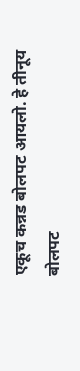एकूच कन्नड बोलपट आयलो. हे तीनूय बोलपट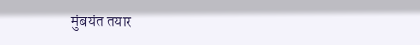मुंबयंत तयार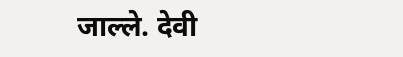जाल्ले. देवी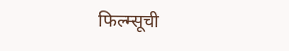फिल्म्सूची